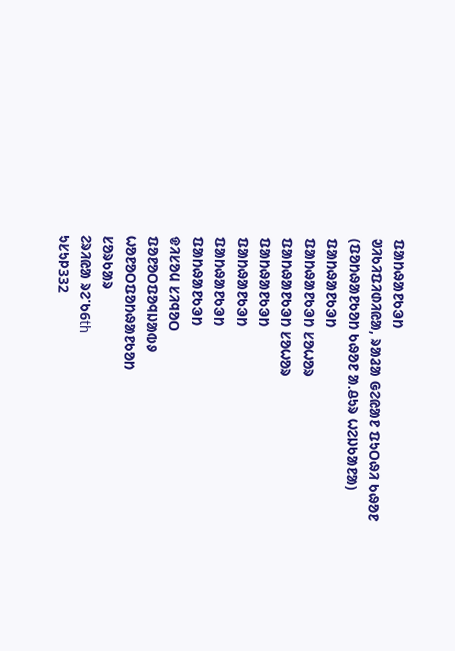ᱯᱟᱴᱷᱟᱱᱠᱳᱴ
ᱣᱤᱠᱤᱯᱤᱰᱤᱭᱟ, ᱨᱟᱲᱟ ᱜᱮᱭᱟᱱ ᱯᱩᱛᱷᱤ ᱠᱷᱚᱱ
(ᱯᱚᱴᱷᱟᱱᱠᱚᱴ ᱠᱷᱚᱱ ᱟᱹᱪᱩᱨ ᱦᱮᱡᱠᱟᱱᱟ)
ᱯᱟᱴᱷᱟᱱᱠᱳᱴ
ᱯᱟᱴᱷᱟᱱᱠᱳᱴ ᱥᱚᱦᱚᱨ
ᱯᱟᱴᱷᱟᱱᱠᱳᱴ ᱥᱚᱦᱚᱨ
ᱯᱟᱴᱷᱟᱱᱠᱳᱴ
ᱯᱟᱴᱷᱟᱱᱠᱳᱴ
ᱯᱟᱴᱷᱟᱱᱠᱳᱴ
ᱯᱟᱴᱷᱟᱱᱠᱳᱴ
ᱫᱤᱥᱚᱢ ᱥᱤᱧᱚᱛ
ᱯᱚᱱᱚᱛᱯᱚᱧᱡᱟᱵᱽ
ᱦᱚᱱᱚᱛᱯᱚᱴᱷᱟᱱᱠᱚᱴ
ᱥᱚᱨᱠᱟᱨ
ᱮᱨᱤᱭᱟ ᱨᱮᱸᱠ6th
ᱩᱥᱩᱞ332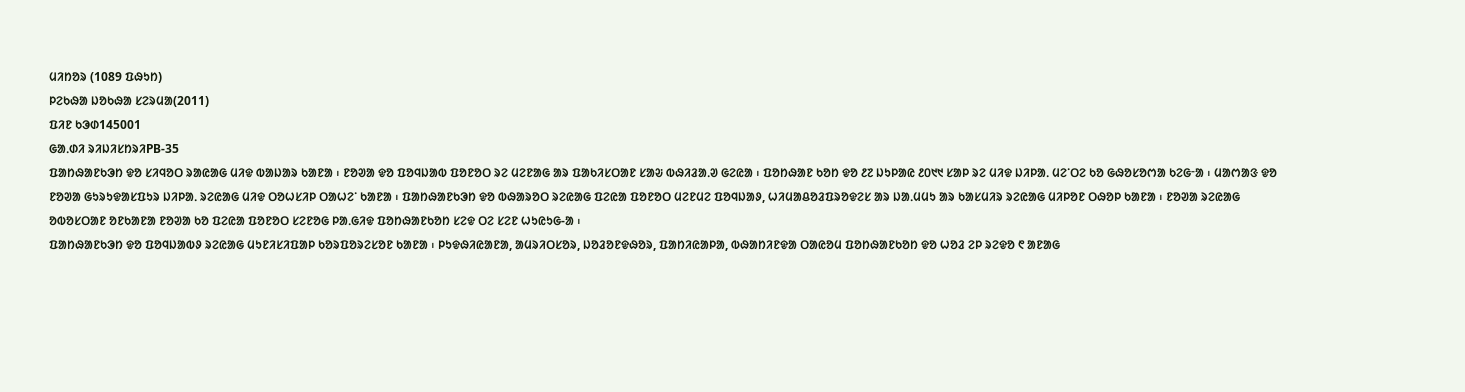ᱢᱤᱴᱚᱨ (1089 ᱯᱷᱩᱴ)
ᱞᱮᱠᱷᱟ ᱡᱚᱠᱷᱟ ᱥᱮᱨᱢᱟ(2011)
ᱯᱤᱱ ᱠᱳᱰ145001
ᱜᱟᱹᱰᱤ ᱨᱤᱡᱤᱥᱴᱨᱤPB-35
ᱯᱟᱴᱷᱟᱱᱠᱳᱴ ᱫᱚ ᱥᱤᱧᱚᱛ ᱨᱟᱭᱟᱜ ᱢᱤᱫ ᱵᱟᱡᱟᱨ ᱠᱟᱱᱟ ᱾ ᱱᱚᱣᱟ ᱫᱚ ᱯᱚᱧᱡᱟᱵ ᱯᱚᱱᱚᱛ ᱨᱮ ᱢᱮᱱᱟᱜ ᱟᱨ ᱯᱟᱠᱤᱥᱛᱟᱱ ᱥᱟᱶ ᱵᱷᱤᱲᱟᱹᱣ ᱜᱮᱭᱟ ᱾ ᱯᱚᱴᱷᱟᱱ ᱠᱚᱴ ᱫᱚ ᱒᱗ ᱡᱩᱞᱟᱭ ᱒᱐᱑᱑ ᱥᱟᱞ ᱨᱮ ᱢᱤᱫ ᱡᱤᱞᱟᱹ ᱢᱮᱸᱛᱮ ᱠᱚ ᱜᱷᱚᱥᱚᱬᱟ ᱠᱮᱜᱼᱟ ᱾ ᱢᱟᱬᱟᱝ ᱫᱚ ᱱᱚᱣᱟ ᱜᱩᱨᱩᱫᱟᱥᱯᱩᱨ ᱡᱤᱞᱟᱹ ᱨᱮᱭᱟᱜ ᱢᱤᱫ ᱛᱚᱦᱥᱤᱞ ᱛᱟᱦᱮᱸ ᱠᱟᱱᱟ ᱾ ᱯᱟᱴᱷᱟᱱᱠᱳᱴ ᱫᱚ ᱵᱷᱟᱨᱚᱛ ᱨᱮᱭᱟᱜ ᱯᱮᱭᱟ ᱯᱚᱱᱚᱛ ᱢᱮᱱᱢᱮ ᱯᱚᱧᱡᱟᱽ, ᱦᱤᱢᱟᱪᱚᱲᱯᱨᱚᱫᱮᱥ ᱟᱨ ᱡᱟᱹᱢᱢᱩ ᱟᱨ ᱠᱟᱥᱢᱤᱨ ᱨᱮᱭᱟᱜ ᱢᱤᱞᱚᱱ ᱛᱷᱚᱞ ᱠᱟᱱᱟ ᱾ ᱱᱚᱣᱟ ᱨᱮᱭᱟᱜ ᱚᱵᱚᱥᱛᱟᱱ ᱚᱱᱠᱟᱱᱟ ᱱᱚᱣᱟ ᱠᱚ ᱯᱮᱭᱟ ᱯᱚᱱᱚᱛ ᱥᱮᱱᱚᱜ ᱞᱟᱹᱜᱤᱫ ᱯᱚᱴᱷᱟᱱᱠᱚᱴ ᱥᱮᱫ ᱛᱮ ᱥᱮᱱ ᱦᱩᱭᱩᱜ-ᱟ ᱾
ᱯᱟᱴᱷᱟᱱᱠᱳᱴ ᱫᱚ ᱯᱚᱧᱡᱟᱵᱽ ᱨᱮᱭᱟᱜ ᱢᱩᱱᱤᱥᱤᱯᱟᱞ ᱠᱚᱨᱯᱚᱨᱮᱥᱚᱱ ᱠᱟᱱᱟ ᱾ ᱞᱩᱫᱷᱤᱭᱟᱱᱟ, ᱟᱢᱨᱤᱛᱥᱚᱨ, ᱡᱚᱲᱚᱱᱫᱷᱚᱨ, ᱯᱟᱴᱤᱭᱟᱞᱟ, ᱵᱷᱟᱴᱤᱱᱫᱟ ᱛᱟᱭᱚᱢ ᱯᱚᱴᱷᱟᱱᱠᱚᱴ ᱫᱚ ᱦᱚᱲ ᱮᱞ ᱨᱮᱫᱚ ᱖ ᱟᱱᱟᱜ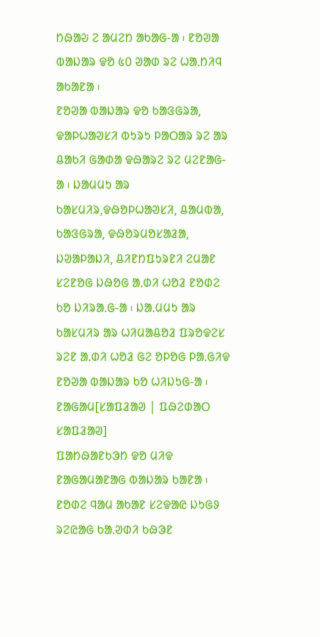ᱴᱷᱟᱶ ᱮ ᱟᱢᱮᱴ ᱟᱠᱟᱜ-ᱟ ᱾ ᱱᱚᱣᱟ ᱵᱟᱡᱟᱨ ᱫᱚ ᱕᱐ ᱣᱟᱰ ᱨᱮ ᱦᱟᱹᱴᱤᱧ ᱟᱠᱟᱱᱟ ᱾
ᱱᱚᱣᱟ ᱵᱟᱡᱟᱨ ᱫᱚ ᱠᱟᱝᱜᱨᱟ, ᱫᱟᱞᱦᱟᱣᱥᱤ ᱵᱩᱨᱩ ᱞᱟᱛᱟᱨ ᱨᱮ ᱟᱨ ᱪᱟᱠᱤ ᱜᱟᱰᱟ ᱫᱷᱟᱨᱮ ᱨᱮ ᱢᱮᱱᱟᱜ-ᱟ ᱾ ᱡᱟᱢᱢᱩ ᱟᱨ ᱠᱟᱥᱢᱤᱨ,ᱫᱷᱚᱞᱦᱟᱣᱥᱤ, ᱪᱟᱢᱵᱟ, ᱠᱟᱝᱜᱨᱟ, ᱫᱷᱚᱨᱢᱚᱥᱟᱲᱟ, ᱡᱣᱟᱞᱟᱡᱤ, ᱪᱤᱱᱴᱯᱩᱨᱱᱤ ᱮᱢᱟᱱ ᱥᱮᱱᱚᱜ ᱡᱷᱚᱜ ᱟᱹᱰᱤ ᱦᱚᱲ ᱱᱚᱰᱮ ᱠᱚ ᱡᱤᱨᱟᱹᱜ-ᱟ ᱾ ᱡᱟᱹᱢᱢᱩ ᱟᱨ ᱠᱟᱥᱢᱤᱨ ᱟᱨ ᱦᱤᱢᱟᱪᱚᱲ ᱯᱨᱚᱫᱮᱥ ᱨᱮᱱ ᱟᱹᱰᱤ ᱦᱚᱲ ᱜᱮ ᱚᱞᱚᱜ ᱞᱟᱹᱜᱤᱫ ᱱᱚᱣᱟ ᱵᱟᱡᱟᱨ ᱠᱚ ᱦᱤᱡᱩᱜ-ᱟ ᱾
ᱱᱟᱜᱟᱢ[ᱥᱟᱯᱲᱟᱣ | ᱯᱷᱮᱰᱟᱛ ᱥᱟᱯᱲᱟᱣ]
ᱯᱟᱴᱷᱟᱱᱠᱳᱴ ᱫᱚ ᱢᱤᱫ ᱱᱟᱜᱟᱢᱟᱱᱟᱜ ᱵᱟᱡᱟᱨ ᱠᱟᱱᱟ ᱾ ᱱᱚᱰᱮ ᱧᱟᱢ ᱟᱠᱟᱱ ᱥᱮᱫᱟᱭ ᱡᱩᱜᱽ ᱨᱮᱭᱟᱜ ᱠᱟᱹᱣᱰᱤ ᱠᱷᱳᱱ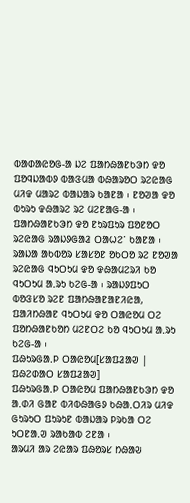ᱵᱟᱰᱟᱭᱚᱜ-ᱟ ᱡᱮ ᱯᱟᱴᱷᱟᱱᱠᱳᱴ ᱫᱚ ᱯᱚᱧᱡᱟᱵᱽ ᱵᱟᱝᱢᱟ ᱵᱷᱟᱨᱚᱛ ᱨᱮᱭᱟᱜ ᱢᱤᱫ ᱢᱟᱨᱮ ᱵᱟᱡᱟᱨ ᱠᱟᱱᱟ ᱾ ᱱᱚᱣᱟ ᱫᱚ ᱵᱩᱨᱩ ᱫᱷᱟᱨᱮ ᱨᱮ ᱢᱮᱱᱟᱜ-ᱟ ᱾
ᱯᱟᱴᱷᱟᱱᱠᱳᱴ ᱫᱚ ᱱᱩᱨᱯᱩᱨ ᱯᱚᱱᱚᱛ ᱨᱮᱭᱟᱜ ᱨᱟᱡᱽᱜᱟᱲ ᱛᱟᱦᱮᱸ ᱠᱟᱱᱟ ᱾ ᱨᱟᱡᱟ ᱟᱠᱵᱚᱨ ᱥᱟᱥᱚᱱ ᱚᱠᱛᱚ ᱨᱮ ᱱᱚᱣᱟ ᱨᱮᱭᱟᱜ ᱧᱩᱛᱩᱢ ᱫᱚ ᱫᱷᱟᱢᱮᱨᱤ ᱠᱚ ᱧᱩᱛᱩᱢ ᱟᱹᱨᱩ ᱠᱮᱜ-ᱟ ᱾ ᱨᱟᱡᱽᱯᱩᱛ ᱵᱚᱝᱥᱚ ᱨᱮᱱ ᱯᱟᱴᱷᱟᱱᱟᱱᱤᱭᱟ, ᱯᱟᱤᱴᱷᱟᱱ ᱧᱩᱛᱩᱢ ᱫᱚ ᱛᱟᱭᱚᱢ ᱛᱮ ᱯᱚᱴᱷᱟᱱᱠᱚᱴ ᱢᱮᱱᱛᱮ ᱠᱚ ᱧᱩᱛᱩᱢ ᱟᱹᱨᱩ ᱠᱮᱜ-ᱟ ᱾
ᱯᱷᱩᱨᱜᱟᱹᱞ ᱛᱟᱭᱚᱢ[ᱥᱟᱯᱲᱟᱣ | ᱯᱷᱮᱰᱟᱛ ᱥᱟᱯᱲᱟᱣ]
ᱯᱷᱩᱨᱜᱟᱹᱞ ᱛᱟᱭᱚᱢ ᱯᱟᱴᱷᱟᱱᱠᱳᱴ ᱫᱚ ᱟᱹᱰᱤ ᱜᱟᱱ ᱵᱤᱵᱷᱟᱜᱽ ᱠᱷᱟᱹᱛᱤᱨ ᱢᱤᱫ ᱜᱩᱨᱩᱛ ᱯᱩᱨᱩᱱ ᱵᱟᱡᱟᱨ ᱞᱨᱠᱟ ᱛᱮ ᱩᱛᱱᱟᱹᱣ ᱨᱟᱠᱟᱵ ᱮᱱᱟ ᱾
ᱟᱨᱢᱤ ᱟᱨ ᱮᱭᱟᱨ ᱯᱷᱚᱨᱥ ᱴᱷᱟᱶ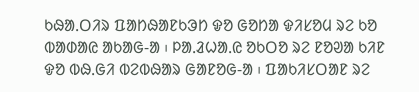ᱠᱷᱟᱹᱛᱤᱨ ᱯᱟᱴᱷᱟᱱᱠᱳᱴ ᱫᱚ ᱜᱚᱴᱟ ᱫᱤᱥᱚᱢ ᱨᱮ ᱠᱚ ᱵᱟᱰᱟᱭ ᱟᱠᱟᱜ-ᱟ ᱾ ᱞᱟᱹᱲᱦᱟᱹᱭ ᱚᱠᱛᱚ ᱨᱮ ᱱᱚᱣᱟ ᱠᱤᱱ ᱫᱚ ᱵᱷᱹᱜᱤ ᱵᱮᱵᱷᱟᱨ ᱜᱟᱱᱚᱜ-ᱟ ᱾ ᱯᱟᱠᱤᱥᱛᱟᱱ ᱨᱮ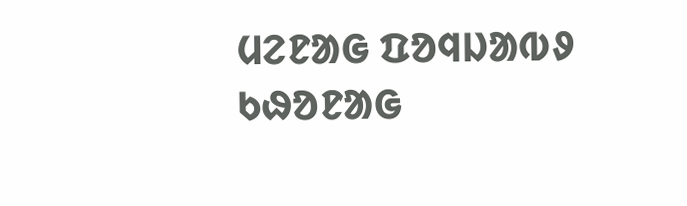ᱢᱮᱱᱟᱜ ᱯᱚᱧᱡᱟᱵᱽ ᱠᱷᱚᱱᱟᱜ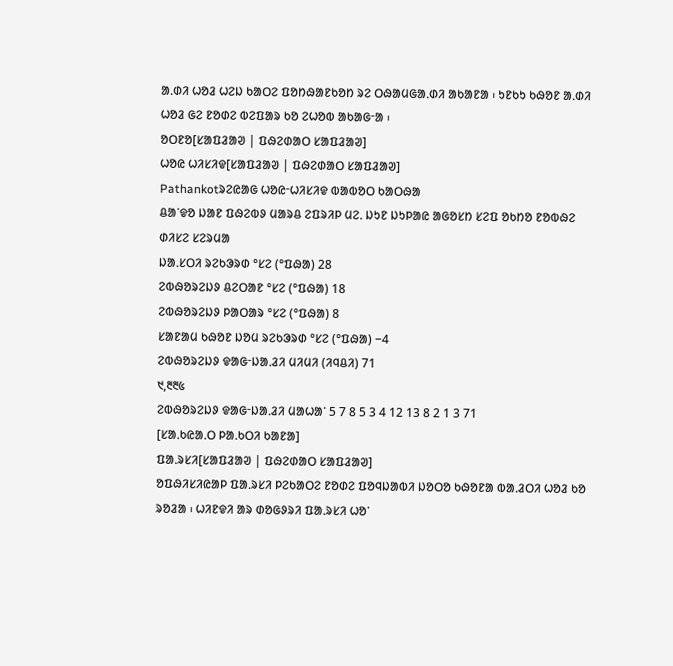ᱟᱹᱰᱤ ᱦᱚᱲ ᱦᱮᱡ ᱠᱟᱛᱮ ᱯᱚᱴᱷᱟᱱᱠᱚᱴ ᱨᱮ ᱛᱷᱟᱢᱜᱟᱹᱰᱤ ᱟᱠᱟᱱᱟ ᱾ ᱩᱱᱠᱩ ᱠᱷᱚᱱ ᱟᱹᱰᱤ ᱦᱚᱲ ᱜᱮ ᱱᱚᱰᱮ ᱵᱮᱯᱟᱨ ᱠᱚ ᱮᱦᱚᱵ ᱟᱠᱟᱜᱼᱟ ᱾
ᱚᱛᱱᱚ[ᱥᱟᱯᱲᱟᱣ | ᱯᱷᱮᱰᱟᱛ ᱥᱟᱯᱲᱟᱣ]
ᱦᱚᱭ ᱦᱤᱥᱤᱫ[ᱥᱟᱯᱲᱟᱣ | ᱯᱷᱮᱰᱟᱛ ᱥᱟᱯᱲᱟᱣ]
Pathankotᱨᱮᱭᱟᱜ ᱦᱚᱭᱼᱦᱤᱥᱤᱫ ᱵᱟᱵᱚᱛ ᱠᱟᱛᱷᱟ
ᱪᱟᱸᱫᱚ ᱡᱟᱱ ᱯᱷᱮᱵᱽ ᱢᱟᱨᱪ ᱮᱯᱨᱤᱞ ᱢᱮᱹ ᱡᱩᱱ ᱡᱩᱞᱟᱭ ᱟᱜᱚᱥᱴ ᱥᱮᱯ ᱚᱠᱴᱚ ᱱᱚᱵᱷᱮ ᱰᱤᱥᱮ ᱥᱮᱨᱢᱟ
ᱡᱟᱹᱥᱛᱤ ᱨᱮᱠᱳᱨᱰ °ᱥᱮ (°ᱯᱷᱟ) 28
ᱮᱵᱷᱚᱨᱮᱡᱽ ᱪᱮᱛᱟᱱ °ᱥᱮ (°ᱯᱷᱟ) 18
ᱮᱵᱷᱚᱨᱮᱡᱽ ᱞᱟᱛᱟᱨ °ᱥᱮ (°ᱯᱷᱟ) 8
ᱥᱟᱱᱟᱢ ᱠᱷᱚᱱ ᱡᱚᱢ ᱨᱮᱠᱳᱨᱰ °ᱥᱮ (°ᱯᱷᱟ) −4
ᱮᱵᱷᱚᱨᱮᱡᱽ ᱫᱟᱜᱼᱡᱟᱹᱲᱤ ᱢᱤᱢᱤ (ᱤᱧᱪᱤ) 71
᱑,᱓᱓᱕
ᱮᱵᱷᱚᱨᱮᱡᱽ ᱫᱟᱜᱼᱡᱟᱹᱲᱤ ᱢᱟᱦᱟᱸ 5 7 8 5 3 4 12 13 8 2 1 3 71
[ᱥᱟᱹᱠᱭᱟᱹᱛ ᱞᱟᱹᱠᱛᱤ ᱠᱟᱱᱟ]
ᱯᱟᱹᱨᱥᱤ[ᱥᱟᱯᱲᱟᱣ | ᱯᱷᱮᱰᱟᱛ ᱥᱟᱯᱲᱟᱣ]
ᱚᱯᱷᱤᱥᱤᱭᱟᱞ ᱯᱟᱹᱨᱥᱤ ᱞᱮᱠᱟᱛᱮ ᱱᱚᱰᱮ ᱯᱚᱧᱡᱟᱵᱤ ᱡᱚᱛᱚ ᱠᱷᱚᱱᱟ ᱵᱟᱹᱲᱛᱤ ᱦᱚᱲ ᱠᱚ ᱨᱚᱲᱟ ᱾ ᱦᱤᱱᱫᱤ ᱟᱨ ᱰᱚᱜᱽᱨᱤ ᱯᱟᱹᱨᱥᱤ ᱦᱚᱸ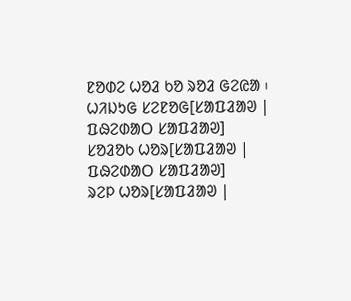ᱱᱚᱰᱮ ᱦᱚᱲ ᱠᱚ ᱨᱚᱲ ᱜᱮᱭᱟ ᱾
ᱦᱤᱡᱩᱜ ᱥᱮᱱᱚᱜ[ᱥᱟᱯᱲᱟᱣ | ᱯᱷᱮᱰᱟᱛ ᱥᱟᱯᱲᱟᱣ]
ᱥᱚᱲᱚᱠ ᱦᱚᱨ[ᱥᱟᱯᱲᱟᱣ | ᱯᱷᱮᱰᱟᱛ ᱥᱟᱯᱲᱟᱣ]
ᱨᱮᱞ ᱦᱚᱨ[ᱥᱟᱯᱲᱟᱣ |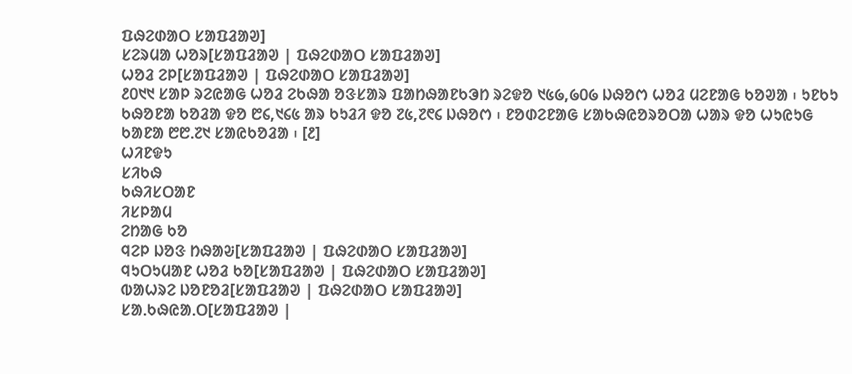ᱯᱷᱮᱰᱟᱛ ᱥᱟᱯᱲᱟᱣ]
ᱥᱮᱨᱢᱟ ᱦᱚᱨ[ᱥᱟᱯᱲᱟᱣ | ᱯᱷᱮᱰᱟᱛ ᱥᱟᱯᱲᱟᱣ]
ᱦᱚᱲ ᱮᱞ[ᱥᱟᱯᱲᱟᱣ | ᱯᱷᱮᱰᱟᱛ ᱥᱟᱯᱲᱟᱣ]
᱒᱐᱑᱑ ᱥᱟᱞ ᱨᱮᱭᱟᱜ ᱦᱚᱲ ᱮᱠᱷᱟ ᱚᱝᱥᱟᱨ ᱯᱟᱴᱷᱟᱱᱠᱳᱴ ᱨᱮᱫᱚ ᱑᱕᱙,᱙᱐᱙ ᱡᱷᱚᱬ ᱦᱚᱲ ᱢᱮᱱᱟᱜ ᱠᱚᱣᱟ ᱾ ᱩᱱᱠᱩ ᱠᱷᱚᱱᱟ ᱠᱚᱲᱟ ᱫᱚ ᱘᱔,᱑᱔᱕ ᱟᱨ ᱠᱩᱲᱤ ᱫᱚ ᱗᱕,᱗᱖᱔ ᱡᱷᱚᱬ ᱾ ᱱᱚᱰᱮᱱᱟᱜ ᱥᱟᱠᱷᱭᱚᱨᱚᱛᱟ ᱦᱟᱨ ᱫᱚ ᱦᱩᱭᱩᱜ ᱠᱟᱱᱟ ᱘᱘ᱹ᱗᱑ ᱥᱟᱭᱠᱚᱲᱟ ᱾ [᱒]
ᱦᱤᱱᱫᱩ
ᱥᱤᱠᱷ
ᱠᱷᱤᱥᱛᱟᱱ
ᱤᱥᱞᱟᱢ
ᱮᱴᱟᱜ ᱠᱚ
ᱧᱮᱞ ᱡᱚᱝ ᱴᱷᱟᱶ[ᱥᱟᱯᱲᱟᱣ | ᱯᱷᱮᱰᱟᱛ ᱥᱟᱯᱲᱟᱣ]
ᱧᱩᱛᱩᱢᱟᱱ ᱦᱚᱲ ᱠᱚ[ᱥᱟᱯᱲᱟᱣ | ᱯᱷᱮᱰᱟᱛ ᱥᱟᱯᱲᱟᱣ]
ᱵᱟᱦᱨᱮ ᱡᱚᱱᱚᱲ[ᱥᱟᱯᱲᱟᱣ | ᱯᱷᱮᱰᱟᱛ ᱥᱟᱯᱲᱟᱣ]
ᱥᱟᱹᱠᱷᱭᱟᱹᱛ[ᱥᱟᱯᱲᱟᱣ |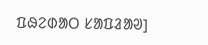ᱯᱷᱮᱰᱟᱛ ᱥᱟᱯᱲᱟᱣ]